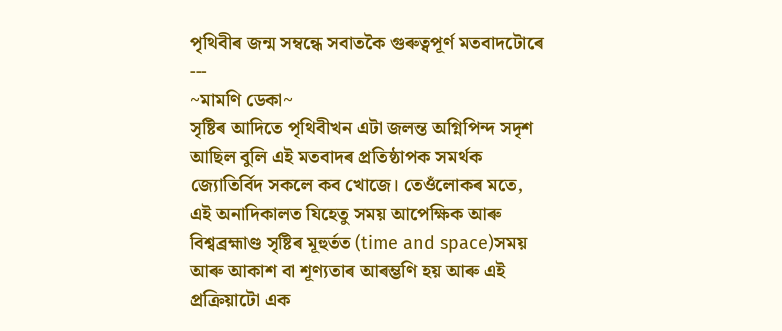পৃথিবীৰ জন্ম সম্বন্ধে সবাতকৈ গুৰুত্বপূৰ্ণ মতবাদটোৰে ---
~মামণি ডেকা~
সৃষ্টিৰ আদিতে পৃথিবীখন এটা জলন্ত অগ্নিপিন্দ সদৃশ আছিল বুলি এই মতবাদৰ প্ৰতিষ্ঠাপক সমৰ্থক জ্যোতিৰ্বিদ সকলে কব খোজে। তেওঁলোকৰ মতে, এই অনাদিকালত যিহেতু সময় আপেক্ষিক আৰু বিশ্বব্ৰহ্মাণ্ড সৃষ্টিৰ মূহুৰ্তত (time and space)সময় আৰু আকাশ বা শূণ্যতাৰ আৰম্ভণি হয় আৰু এই প্ৰক্ৰিয়াটো এক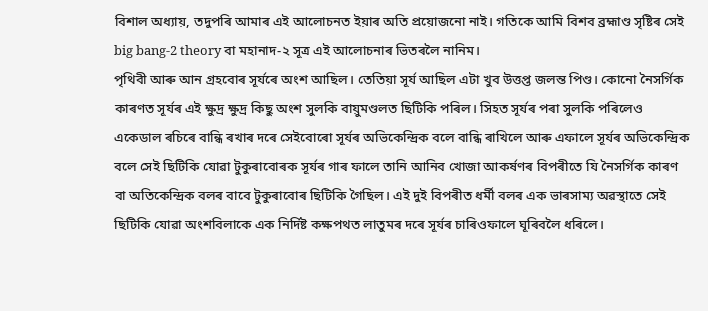বিশাল অধ্যায়, তদুপৰি আমাৰ এই আলোচনত ইয়াৰ অতি প্ৰয়োজনো নাই। গতিকে আমি বিশব ব্ৰহ্মাণ্ড সৃষ্টিৰ সেই big bang-2 theory বা মহানাদ-২ সূত্ৰ এই আলোচনাৰ ভিতৰলৈ নানিম।
পৃথিবী আৰু আন গ্ৰহবোৰ সূৰ্যৰে অংশ আছিল। তেতিয়া সূৰ্য আছিল এটা খুব উত্তপ্ত জলন্ত পিণ্ড। কোনো নৈসৰ্গিক কাৰণত সূৰ্যৰ এই ক্ষুদ্ৰ ক্ষুদ্ৰ কিছু অংশ সুলকি বায়ুমণ্ডলত ছিটিকি পৰিল। সিহত সূৰ্যৰ পৰা সুলকি পৰিলেও একেডাল ৰচিৰে বান্ধি ৰখাৰ দৰে সেইবোৰো সূৰ্যৰ অভিকেন্দ্ৰিক বলে বান্ধি ৰাখিলে আৰু এফালে সূৰ্যৰ অভিকেন্দ্ৰিক বলে সেই ছিটিকি যোৱা টুকুৰাবোৰক সূৰ্যৰ গাৰ ফালে তানি আনিব খোজা আকৰ্ষণৰ বিপৰীতে যি নৈসৰ্গিক কাৰণ বা অতিকেন্দ্ৰিক বলৰ বাবে টুকুৰাবোৰ ছিটিকি গৈছিল। এই দুই বিপৰীত ধৰ্মী বলৰ এক ভাৰসাম্য অৱস্থাতে সেই ছিটিকি যোৱা অংশবিলাকে এক নিৰ্দিষ্ট কক্ষপথত লাতুমৰ দৰে সূৰ্যৰ চাৰিওফালে ঘূৰিবলৈ ধৰিলে।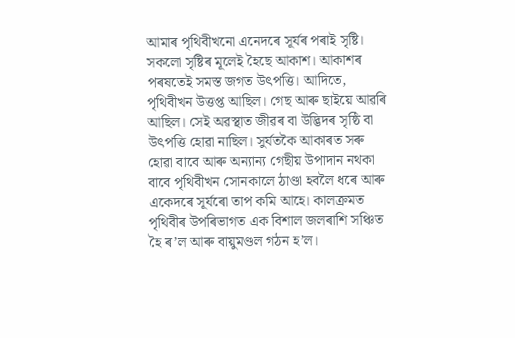আমাৰ পৃথিবীখনো এনেদৰে সূৰ্যৰ পৰাই সৃষ্টি। সকলো সৃষ্টিৰ মূলেই হৈছে আকাশ। আকাশৰ পৰষতেই সমস্ত জগত উৎপত্তি। আদিতে, পৃথিবীখন উত্তপ্ত আছিল। গেছ আৰু ছাইয়ে আৱৰি আছিল। সেই অৱস্থাত জীৱৰ বা উদ্ভিদৰ সৃষ্ঠি বা উৎপত্তি হোৱা নাছিল। সুৰ্যতকৈ আকাৰত সৰু হোৱা বাবে আৰু অন্যান্য গেছীয় উপাদান নথকা বাবে পৃথিবীখন সোনকালে ঠাণ্ডা হবলৈ ধৰে আৰু একেদৰে সূৰ্যৰো তাপ কমি আহে। কালক্ৰমত পৃথিবীৰ উপৰিভাগত এক বিশাল জলৰাশি সঞ্চিত হৈ ৰ’ল আৰু বায়ুমণ্ডল গঠন হ’ল।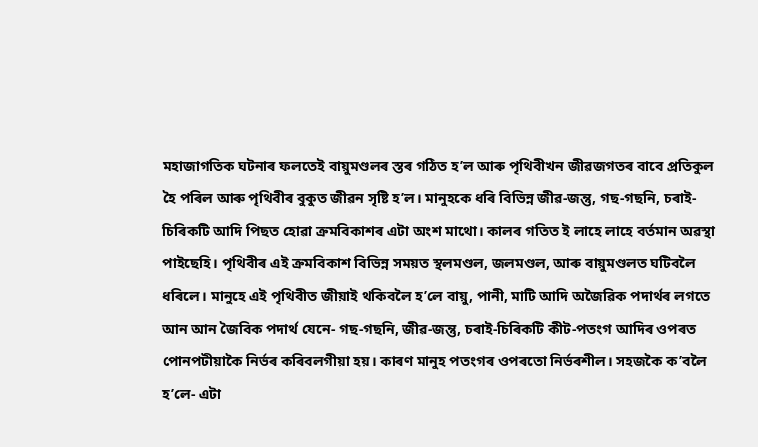মহাজাগতিক ঘটনাৰ ফলতেই বায়ুমণ্ডলৰ স্তৰ গঠিত হ’ল আৰু পৃথিবীখন জীৱজগতৰ বাবে প্ৰতিকুল হৈ পৰিল আৰু পৃথিবীৰ বুকুত জীৱন সৃষ্টি হ’ল। মানুহকে ধৰি বিভিন্ন জীৱ-জন্তু, গছ-গছনি, চৰাই-চিৰিকটি আদি পিছত হোৱা ক্ৰমবিকাশৰ এটা অংশ মাথো। কালৰ গতিত ই লাহে লাহে বৰ্তমান অৱস্থা পাইছেহি। পৃথিবীৰ এই ক্ৰমবিকাশ বিভিন্ন সময়ত স্থলমণ্ডল, জলমণ্ডল, আৰু বায়ুমণ্ডলত ঘটিবলৈ ধৰিলে। মানুহে এই পৃথিবীত জীয়াই থকিবলৈ হ’লে বায়ু, পানী, মাটি আদি অজৈৱিক পদাৰ্থৰ লগতে আন আন জৈবিক পদাৰ্থ যেনে- গছ-গছনি, জীৱ-জন্তু, চৰাই-চিৰিকটি কীট-পতংগ আদিৰ ওপৰত পোনপটীয়াকৈ নিৰ্ভৰ কৰিবলগীয়া হয়। কাৰণ মানুহ পতংগৰ ওপৰতো নিৰ্ভৰশীল। সহজকৈ ক’বলৈ হ’লে- এটা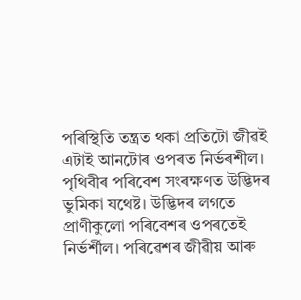পৰিস্থিতি তন্ত্ৰত থকা প্ৰতিটো জীৱই এটাই আনটোৰ ওপৰত নিৰ্ভৰশীল।
পৃথিবীৰ পৰিবেশ সংৰক্ষণত উদ্ভিদৰ ভুমিকা যথেষ্ট। উদ্ভিদৰ লগতে প্ৰাণীকুলো পৰিবেশৰ ওপৰতেই নিৰ্ভৰ্শীল। পৰিৱেশৰ জীৱীয় আৰু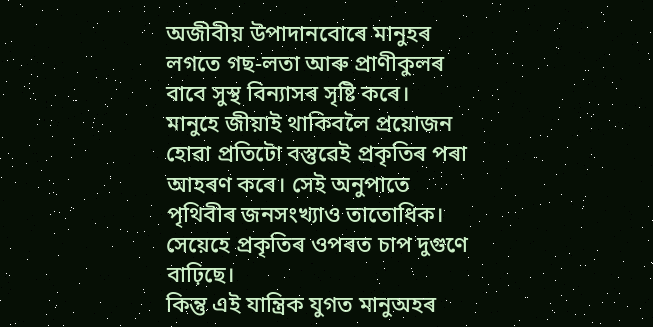অজীবীয় উপাদানবোৰে মানুহৰ লগতে গছ-লতা আৰু প্ৰাণীকুলৰ বাবে সুস্থ বিন্যাসৰ সৃষ্টি কৰে। মানুহে জীয়াই থাকিবলৈ প্ৰয়োজন হোৱা প্ৰতিটো বস্তুৱেই প্ৰকৃতিৰ পৰা আহৰণ কৰে। সেই অনুপাতে পৃথিবীৰ জনসংখ্যাও তাতোধিক। সেয়েহে প্ৰকৃতিৰ ওপৰত চাপ দুগুণে বাঢ়িছে।
কিন্তু এই যান্ত্ৰিক যুগত মানুঅহৰ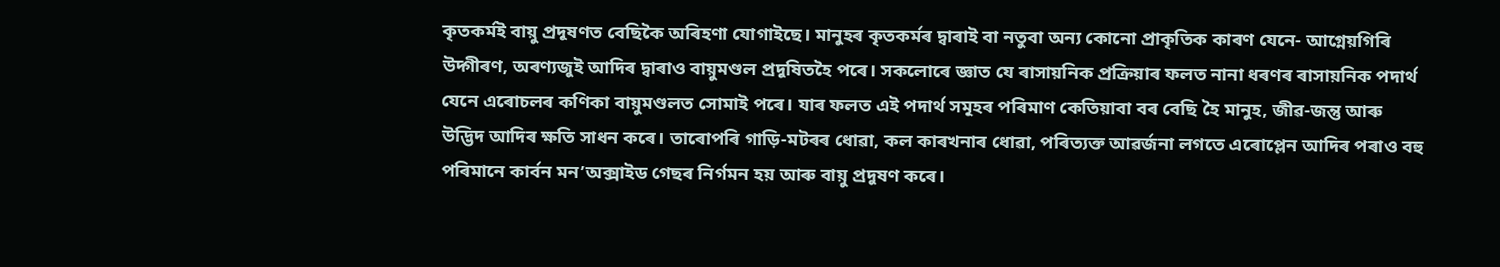কৃতকৰ্মই বায়ু প্ৰদূষণত বেছিকৈ অৰিহণা যোগাইছে। মানুহৰ কৃতকৰ্মৰ দ্বাৰাই বা নতুবা অন্য কোনো প্ৰাকৃতিক কাৰণ যেনে- আগ্নেয়গিৰি উদ্গীৰণ, অৰণ্যজুই আদিৰ দ্বাৰাও বায়ুমণ্ডল প্ৰদূষিতহৈ পৰে। সকলোৰে জ্ঞাত যে ৰাসায়নিক প্ৰক্ৰিয়াৰ ফলত নানা ধৰণৰ ৰাসায়নিক পদাৰ্থ যেনে এৰোচলৰ কণিকা বায়ুমণ্ডলত সোমাই পৰে। যাৰ ফলত এই পদাৰ্থ সমূহৰ পৰিমাণ কেতিয়াবা বৰ বেছি হৈ মানুহ, জীৱ-জন্তু আৰু উদ্ভিদ আদিৰ ক্ষতি সাধন কৰে। তাৰোপৰি গাড়ি-মটৰৰ ধোৱা, কল কাৰখনাৰ ধোৱা, পৰিত্যক্ত আৱৰ্জনা লগতে এৰোপ্লেন আদিৰ পৰাও বহু পৰিমানে কাৰ্বন মন’অক্সাইড গেছৰ নিৰ্গমন হয় আৰু বায়ু প্ৰদুষণ কৰে।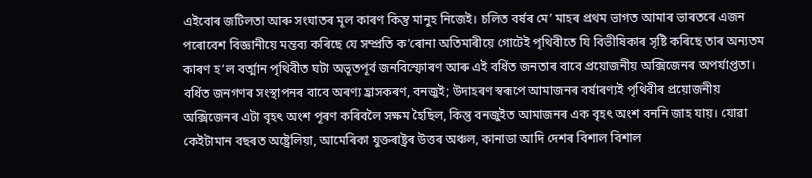এইবোৰ জটিলতা আৰু সংঘাতৰ মূল কাৰণ কিন্তু মানুহ নিজেই। চলিত বৰ্ষৰ মে’ মাহৰ প্ৰথম ভাগত আমাৰ ভাৰতৰে এজন পৰোবেশ বিজ্ঞানীয়ে মন্তব্য কৰিছে যে সম্প্ৰতি ক’ৰোনা অতিমাৰীয়ে গোটেই পৃথিবীতে যি বিভীষিকাৰ সৃষ্টি কৰিছে তাৰ অন্যতম কাৰণ হ’ল বৰ্ত্মান পৃথিবীত ঘটা অভূতপূৰ্ব জনবিস্ফোৰণ আৰু এই বৰ্ধিত জনতাৰ বাবে প্ৰয়োজনীয় অক্সিজেনৰ অপৰ্যাপ্ততা। বৰ্ধিত জনগণৰ সংস্থাপনৰ বাবে অৰণ্য হ্ৰাসকৰণ, বনজুই; উদাহৰণ স্বৰূপে আমাজনৰ বৰ্ষাৰণ্যই পৃথিবীৰ প্ৰয়োজনীয় অক্সিজেনৰ এটা বৃহৎ অংশ পূৰণ কৰিবলৈ সক্ষম হৈছিল, কিন্তু বনজুইত আমাজনৰ এক বৃহৎ অংশ বননি জাহ যায়। যোৱা কেইটামান বছৰত অষ্ট্ৰেলিয়া, আমেৰিকা যুক্তৰাষ্ট্ৰৰ উত্তৰ অঞ্চল, কানাডা আদি দেশৰ বিশাল বিশাল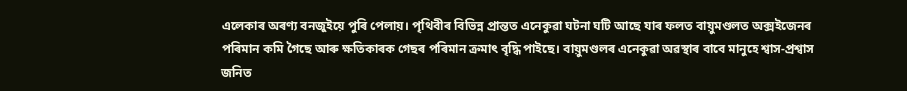এলেকাৰ অৰণ্য বনজুইয়ে পুৰি পেলায়। পৃথিবীৰ বিভিন্ন প্ৰান্তত এনেকুৱা ঘটনা ঘটি আছে যাৰ ফলত বায়ুমণ্ডলত অক্সইজেনৰ পৰিমান কমি গৈছে আৰু ক্ষতিকাৰক গেছৰ পৰিমান ক্ৰমাৎ বৃদ্ধি পাইছে। বায়ুমণ্ডলৰ এনেকুৱা অৱস্থাৰ বাবে মানুহে শ্বাস-প্ৰশ্বাস জনিত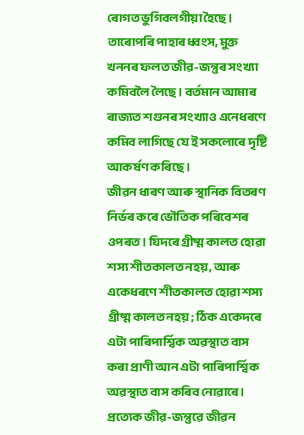ৰোগত ভুগিবলগীয়া হৈছে। তাৰোপৰি পাহাৰ ধ্বংস, মুক্ত খননৰ ফলত জীৱ-জন্তুৰ সংখ্যা কমিবলৈ লৈছে। বৰ্তমান আমাৰ ৰাজ্যত শগুনৰ সংখ্যাও এনেধৰণে কমিব লাগিছে যে ই সকলোৰে দৃষ্টি আকৰ্ষণ কৰিছে ।
জীৱন ধাৰণ আৰু স্থানিক বিতৰণ নিৰ্ভৰ কৰে ভৌতিক পৰিবেশৰ ওপৰত। যিদৰে গ্ৰীষ্ম কালত হোৱা শস্য শীতকালত নহয়, আৰু একেধৰণে শীতকালত হোৱা শস্য গ্ৰীষ্ম কালত নহয়; ঠিক একেদৰে এটা পাৰিপাৰ্শ্বিক অৱস্থাত বাস কৰা প্ৰাণী আন এটা পাৰিপাৰ্শ্বিক অৱস্থাত বাস কৰিব নোৱাৰে। প্ৰত্যেক জীৱ-জন্তুৱে জীৱন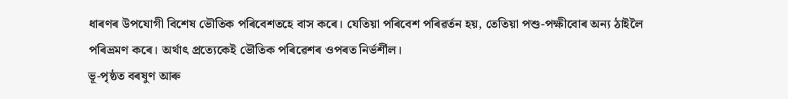ধাৰণৰ উপযোগী বিশেষ ভৌতিক পৰিবেশতহে বাস কৰে। যেতিয়া পৰিবেশ পৰিৱৰ্তন হয়, তেতিয়া পশু-পক্ষীবোৰ অন্য ঠাইলৈ পৰিভ্ৰমণ কৰে। অৰ্থাৎ প্ৰত্যেকেই ভৌতিক পৰিৱেশৰ ওপৰত নিৰ্ভৰ্শীল।
ভূ-পৃষ্ঠত বৰষুণ আৰু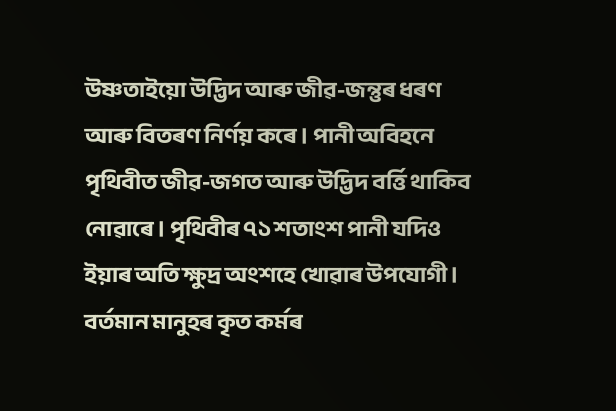উষ্ণতাইয়ো উদ্ভিদ আৰু জীৱ-জন্তুৰ ধৰণ আৰু বিতৰণ নিৰ্ণয় কৰে। পানী অবিহনে পৃথিবীত জীৱ-জগত আৰু উদ্ভিদ বৰ্ত্তি থাকিব নোৱাৰে। পৃথিবীৰ ৭১ শতাংশ পানী যদিও ইয়াৰ অতি ক্ষুদ্ৰ অংশহে খোৱাৰ উপযোগী। বৰ্তমান মানুহৰ কৃত কৰ্মৰ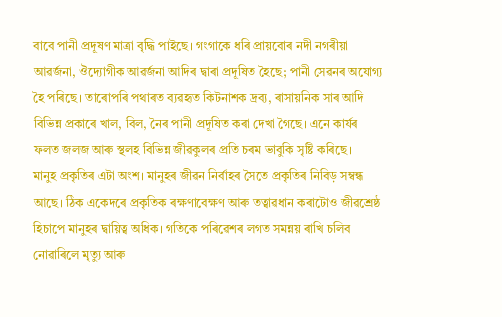বাবে পানী প্ৰদূষণ মাত্ৰা বৃদ্ধি পাইছে। গংগাকে ধৰি প্ৰায়বোৰ নদী নগৰীয়া আৱৰ্জনা, ঔদ্যোগীক আৱৰ্জনা আদিৰ দ্বাৰা প্ৰদূষিত হৈছে; পানী সেৱনৰ অযোগ্য হৈ পৰিছে। তাৰোপৰি পথাৰত ব্যৱহৃত কিটনাশক দ্ৰব্য, ৰাসায়নিক সাৰ আদি বিভিন্ন প্ৰকাৰে খাল, বিল, নৈৰ পানী প্ৰদূষিত কৰা দেখা গৈছে। এনে কাৰ্যৰ ফলত জলজ আৰু স্থলহ বিভিন্ন জীৱকুলৰ প্ৰতি চৰম ভাবুকি সৃষ্টি কৰিছে।
মানুহ প্ৰকৃতিৰ এটা অংশ। মানুহৰ জীৱন নিৰ্বাহৰ সৈতে প্ৰকৃতিৰ নিবিড় সম্বন্ধ আছে। ঠিক একেদৰে প্ৰকৃতিক ৰক্ষণাবেক্ষণ আৰু তত্বাৱধান কৰাটোও জীৱশ্ৰেষ্ঠ হিচাপে মানুহৰ দ্বায়িত্ব অধিক। গতিকে পৰিৱেশৰ লগত সমন্নয় ৰাখি চলিব নোৱাৰিলে মৃত্যু আৰু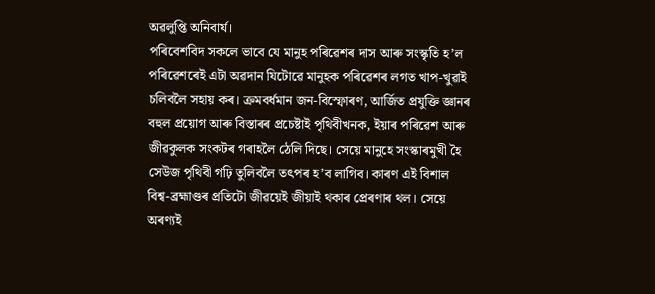অৱলুপ্তি অনিবাৰ্য।
পৰিবেশবিদ সকলে ভাবে যে মানুহ পৰিৱেশৰ দাস আৰু সংস্কৃতি হ’ল পৰিৱেশৰেই এটা অৱদান যিটোৱে মানুহক পৰিৱেশৰ লগত খাপ-খুৱাই চলিবলৈ সহায় কৰ। ক্ৰমবৰ্ধমান জন-বিস্ফোৰণ, আৰ্জিত প্ৰযুক্তি জ্ঞানৰ বহুল প্ৰয়োগ আৰু বিস্তাৰৰ প্ৰচেষ্টাই পৃথিবীখনক, ইয়াৰ পৰিৱেশ আৰু জীৱকুলক সংকটৰ গৰাহলৈ ঠেলি দিছে। সেয়ে মানুহে সংস্কাৰমুখী হৈ সেউজ পৃথিবী গঢ়ি তুলিবলৈ তৎপৰ হ’ব লাগিব। কাৰণ এই বিশাল বিশ্ব-ব্ৰহ্মাণ্ডৰ প্ৰতিটো জীৱয়েই জীয়াই থকাৰ প্ৰেৰণাৰ থল। সেয়ে অৰণ্যই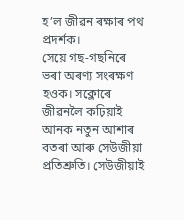হ’ল জীৱন ৰক্ষাৰ পথ প্ৰদৰ্শক।
সেয়ে গছ-গছনিৰে ভৰা অৰণ্য সংৰক্ষণ হওক। সক্লোৰে জীৱনলৈ কঢ়িয়াই আনক নতুন আশাৰ বতৰা আৰু সেউজীয়া প্ৰতিশ্ৰুতি। সেউজীয়াই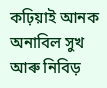কঢ়িয়াই আনক অনাবিল সুখ আৰু নিবিড়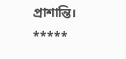প্ৰাশান্তি।
*****